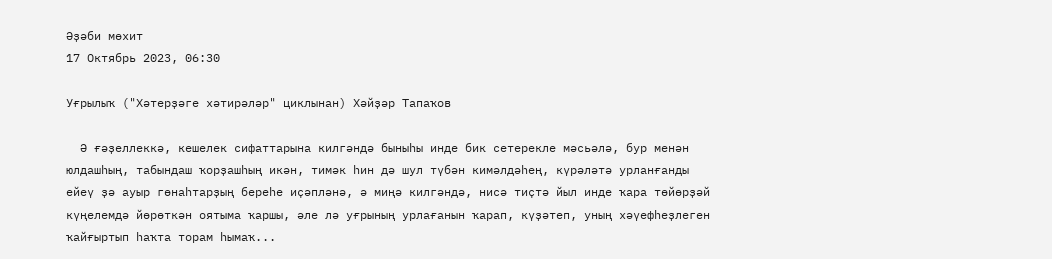Әҙәби мѳхит
17 Октябрь 2023, 06:30

Уғрылыҡ ("Хәтерҙәге хәтирәләр" циклынан) Хәйҙәр Тапаҡов

  Ә ғәҙеллеккә, кешелек сифаттарына килгәндә быныһы инде бик сетерекле мәсьәлә, бур менән юлдашһың, табындаш ҡорҙашһың икән, тимәк һин дә шул түбән кимәлдәһең, күрәләтә урланғанды ейеү ҙә ауыр гөнаһтарҙың береһе иҫәпләнә, ә миңә килгәндә, нисә тиҫтә йыл инде ҡара төйөрҙәй күңелемдә йөрөткән оятыма ҡаршы, әле лә уғрының урлағанын ҡарап, күҙәтеп, уның хәүефһеҙлеген ҡайғыртып һаҡта торам һымаҡ...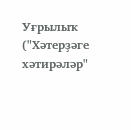Уғрылыҡ ("Хәтерҙәге хәтирәләр"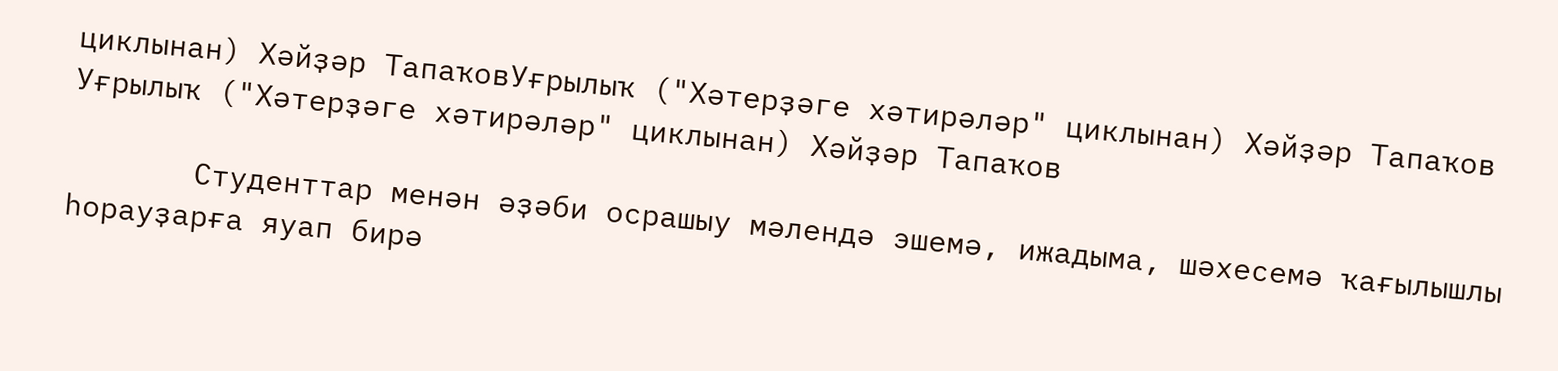циклынан) Хәйҙәр ТапаҡовУғрылыҡ ("Хәтерҙәге хәтирәләр" циклынан) Хәйҙәр Тапаҡов
Уғрылыҡ ("Хәтерҙәге хәтирәләр" циклынан) Хәйҙәр Тапаҡов

       Студенттар менән әҙәби осрашыу мәлендә эшемә, ижадыма, шәхесемә ҡағылышлы һорауҙарға яуап бирә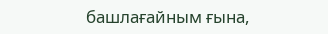башлағайным ғына,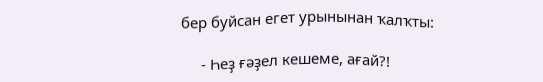бер буйсан егет урынынан ҡалҡты:

     - Һеҙ ғәҙел кешеме, ағай?!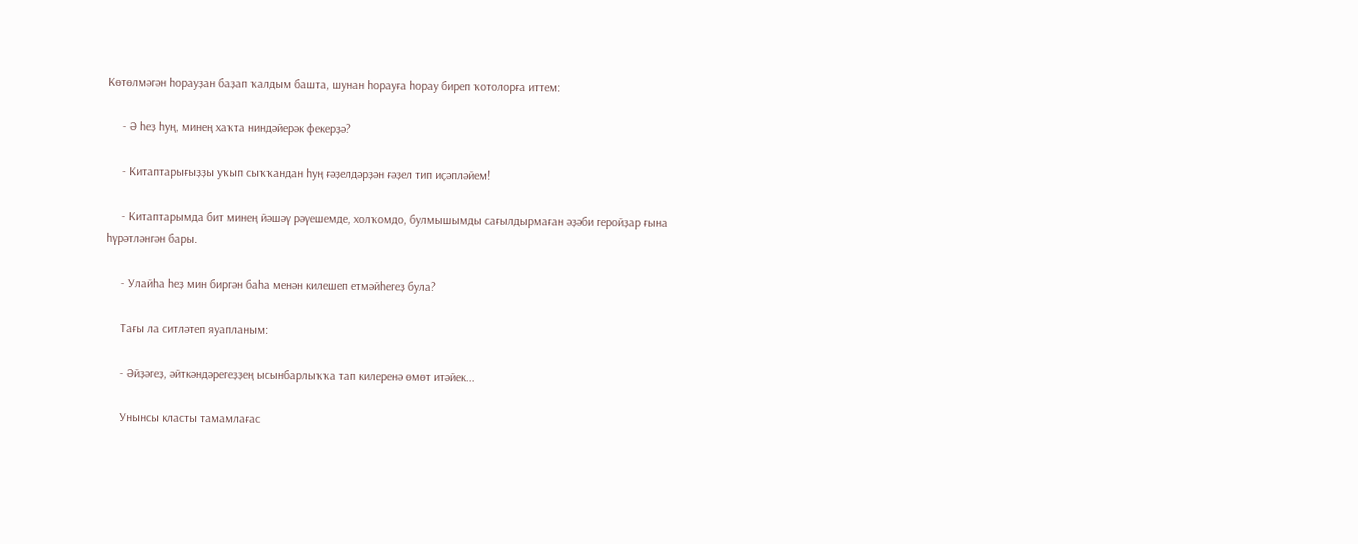Көтөлмәгән һорауҙан баҙап ҡалдым башта, шунан һорауға һорау биреп ҡотолорға иттем:

     - Ә һеҙ һуң, минең хаҡта ниндәйерәк фекерҙә?

     - Китаптарығыҙҙы уҡып сыҡҡандан һуң ғәҙелдәрҙән ғәҙел тип иҫәпләйем!

     - Китаптарымда бит минең йәшәү рәүешемде, холҡомдо, булмышымды сағылдырмаған әҙәби геройҙар ғына һүрәтләнгән бары.

     - Улайһа һеҙ мин биргән баһа менән килешеп етмәйһегеҙ була?

     Тағы ла ситләтеп яуапланым:

     - Әйҙәгеҙ, әйткәндәрегеҙҙең ысынбарлыҡҡа тап килеренә өмөт итәйек...

     Унынсы класты тамамлағас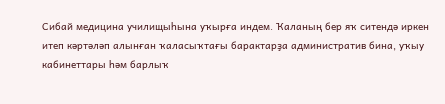Сибай медицина училищыһына уҡырға индем. Ҡаланың бер яҡ ситендә иркен итеп кәртәләп алынған ҡаласыҡтағы барактарҙа административ бина, уҡыу кабинеттары һәм барлыҡ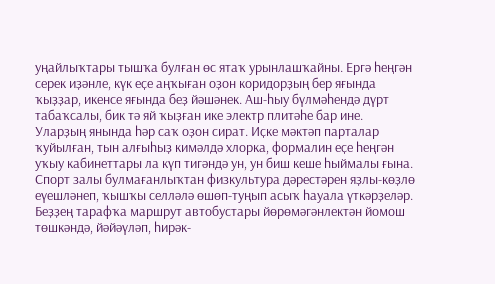уңайлыҡтары тышҡа булған өс ятаҡ урынлашҡайны. Ергә һеңгән серек иҙәнле, күк еҫе аңҡыған оҙон коридорҙың бер яғында ҡыҙҙар, икенсе яғында беҙ йәшәнек. Аш-һыу бүлмәһендә дүрт табаҡсалы, бик тә яй ҡыҙған ике электр плитәһе бар ине. Уларҙың янында һәр саҡ оҙон сират. Иҫке мәктәп парталар ҡуйылған, тын алғыһыҙ кимәлдә хлорка, формалин еҫе һеңгән уҡыу кабинеттары ла күп тигәндә ун, ун биш кеше һыймалы ғына. Спорт залы булмағанлыҡтан физкультура дәрестәрен яҙлы-көҙлө еүешләнеп, ҡышҡы селләлә өшөп-туңып асыҡ һауала үткәрҙеләр. Беҙҙең тарафҡа маршрут автобустары йөрөмәгәнлектән йомош төшкәндә, йәйәүләп, һирәк-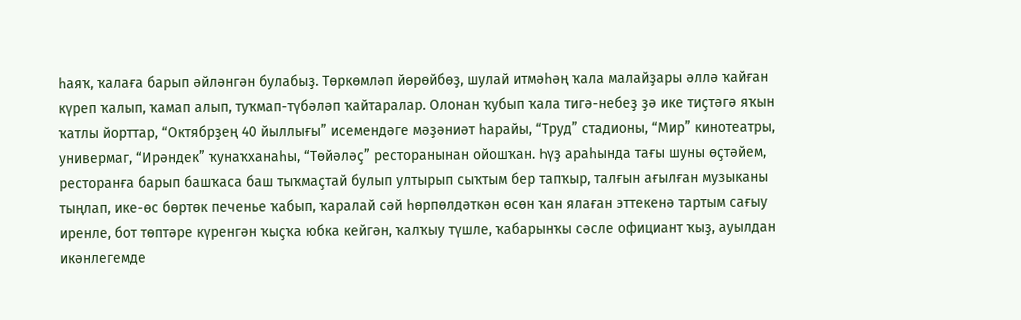һаяҡ, ҡалаға барып әйләнгән булабыҙ. Төркөмләп йөрөйбөҙ, шулай итмәһәң ҡала малайҙары әллә ҡайған күреп ҡалып, ҡамап алып, туҡмап-түбәләп ҡайтаралар. Олонан ҡубып ҡала тигә-небеҙ ҙә ике тиҫтәгә яҡын ҡатлы йорттар, “Октябрҙең 40 йыллығы” исемендәге мәҙәниәт һарайы, “Труд” стадионы, “Мир” кинотеатры, универмаг, “Ирәндек” ҡунаҡханаһы, “Төйәләҫ” ресторанынан ойошҡан. Һүҙ араһында тағы шуны өҫтәйем, ресторанға барып башҡаса баш тыҡмаҫтай булып ултырып сыҡтым бер тапҡыр, талғын ағылған музыканы тыңлап, ике-өс бөртөк печенье ҡабып, ҡаралай сәй һөрпөлдәткән өсөн ҡан ялаған эттекенә тартым сағыу иренле, бот төптәре күренгән ҡыҫҡа юбка кейгән, ҡалҡыу түшле, ҡабарынҡы сәсле официант ҡыҙ, ауылдан икәнлегемде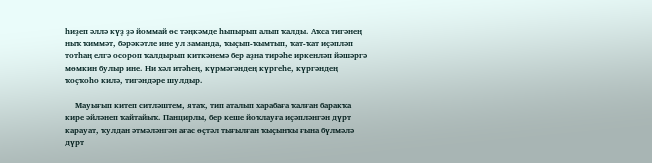һиҙеп әллә күҙ ҙә йоммай өс тәңкәмде һыпырып алып ҡалды. Аҡса тигәнең ныҡ ҡиммәт, бәрәкәтле ине ул заманда, ҡыҫып-ҡымтып, ҡат-ҡат иҫәпләп тотһаң елгә осороп ҡалдырып киткәнемә бер аҙна тирәһе иркенләп йәшәргә мөмкин булыр ине. Ни хәл итәһең, күрмәгәндең күргеһе, күргәндең ҡоҫҡоһо килә, тигәндәре шулдыр.

     Мауығып китеп ситләштем, ятаҡ, тип аталып харабаға ҡалған баракҡа кире әйләнеп ҡайтайыҡ. Панцирлы, бер кеше йоҡлауға иҫәпләнгән дүрт карауат, ҡулдан әтмәләнгән ағас өҫтәл тығылған ҡыҫынҡы ғына бүлмәлә дүрт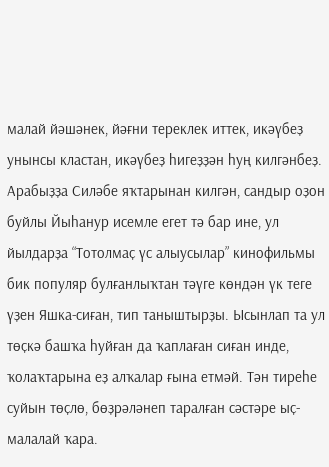малай йәшәнек, йәғни тереклек иттек, икәүбеҙ унынсы кластан, икәүбеҙ һигеҙҙән һуң килгәнбеҙ. Арабыҙҙа Силәбе яҡтарынан килгән, сандыр оҙон буйлы Йыһанур исемле егет тә бар ине, ул йылдарҙа “Тотолмаҫ үс алыусылар” кинофильмы бик популяр булғанлыҡтан тәүге көндән үк теге үҙен Яшка-сиған, тип таныштырҙы. Ысынлап та ул төҫкә башҡа һуйған да ҡаплаған сиған инде, ҡолаҡтарына еҙ алҡалар ғына етмәй. Тән тиреһе суйын төҫлө, бөҙрәләнеп таралған сәстәре ыҫ-малалай ҡара.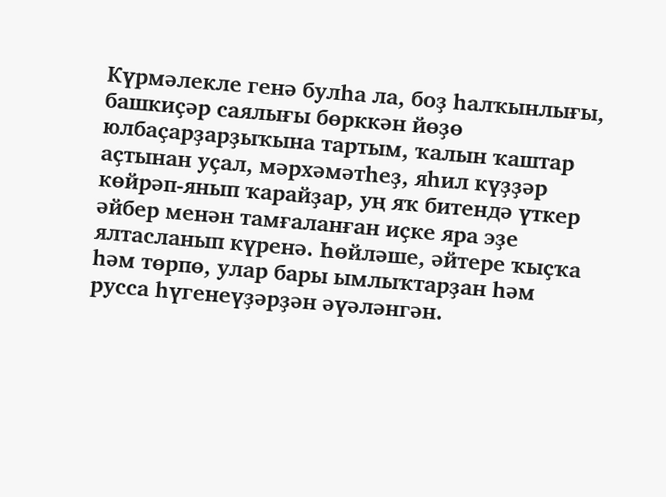Күрмәлекле генә булһа ла, боҙ һалҡынлығы, башкиҫәр саялығы бөрккән йөҙө юлбаҫарҙарҙыҡына тартым, ҡалын ҡаштар аҫтынан уҫал, мәрхәмәтһеҙ, яһил күҙҙәр көйрәп-янып ҡарайҙар, уң яҡ битендә үткер әйбер менән тамғаланған иҫке яра эҙе ялтасланып күренә. Һөйләше, әйтере ҡыҫҡа һәм төрпө, улар бары ымлыҡтарҙан һәм русса һүгенеүҙәрҙән әүәләнгән.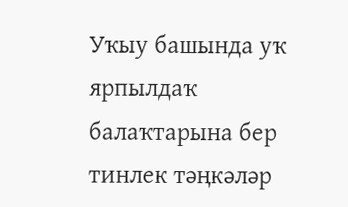Уҡыу башында уҡ ярпылдаҡ балаҡтарына бер тинлек тәңкәләр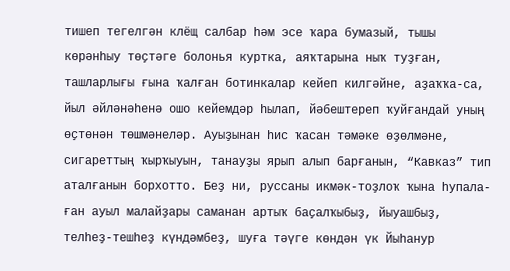тишеп тегелгән клёщ салбар һәм эсе ҡара бумазый, тышы көрәнһыу төҫтәге болонья куртка, аяҡтарына ныҡ туҙған, ташларлығы ғына ҡалған ботинкалар кейеп килгәйне, аҙаҡҡа-са, йыл әйләнәһенә ошо кейемдәр һылап, йәбештереп ҡуйғандай уның өҫтөнән төшмәнеләр. Ауыҙынан һис ҡасан тәмәке өҙөлмәне, сигареттың ҡырҡыуын, танауҙы ярып алып барғанын, “Кавказ” тип аталғанын борхотто. Беҙ ни, руссаны икмәк-тоҙлоҡ ҡына һупала-ған ауыл малайҙары саманан артыҡ баҫалҡыбыҙ, йыуашбыҙ, телһеҙ-тешһеҙ күндәмбеҙ, шуға тәүге көндән үк Йыһанур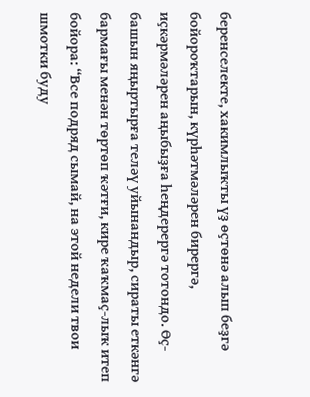беренселекте, хакимлыҡты үҙ өҫтөнә алып беҙгә бойороҡтарын, күрһәтмәләрен бирергә, иҫкәрмәләрен аңыбыҙға һеңдерергә тотондо. Өҫ-башын яңыртырға теләү уйынандыр, сираты еткәнгә бармағы менән төртөп ҡәтғи, кире ҡаҡмаҫ-лыҡ итеп бойора: “Все подряд сымай, на этой недели твои шмотки буду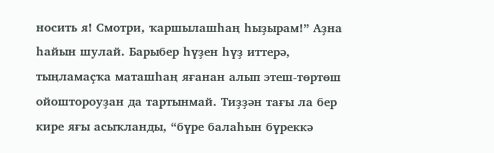носить я! Смотри, ҡаршылашһаң һыҙырам!” Аҙна һайын шулай. Барыбер һүҙен һүҙ иттерә, тыңламаҫҡа маташһаң яғанан алып этеш-төртөш ойоштороуҙан да тартынмай. Тиҙҙән тағы ла бер кире яғы асыҡланды, “бүре балаһын бүреккә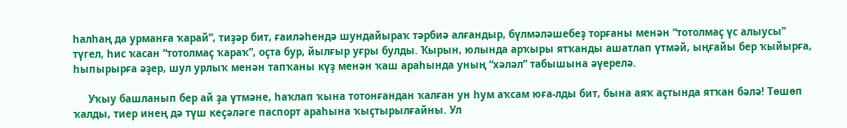һалһаң да урманға ҡарай”, тиҙәр бит, ғаиләһендә шундайыраҡ тәрбиә алғандыр, бүлмәләшебеҙ торғаны менән “тотолмаҫ үс алыусы” түгел, һис ҡасан “тотолмаҫ ҡараҡ”, оҫта бур, йылғыр уғры булды. Ҡырын, юлында арҡыры ятҡанды ашатлап үтмәй, ыңғайы бер ҡыйырға, һыпырырға әҙер, шул урлыҡ менән тапҡаны күҙ менән ҡаш араһында уның “хәләл” табышына әүерелә.

     Уҡыу башланып бер ай ҙа үтмәне, һаҡлап ҡына тотонғандан ҡалған ун һум аҡсам юға-лды бит, бына аяҡ аҫтында ятҡан бәлә! Төшөп ҡалды, тиер инең дә түш кеҫәләге паспорт араһына ҡыҫтырылғайны. Ул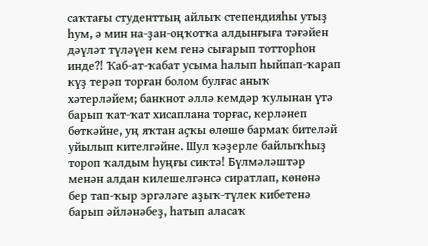саҡтағы студенттың айлыҡ степендияһы утыҙ һум, ә мин на-ҙан-оңҡотҡа алдынғыға тәғәйен дәүләт түләүен кем генә сығарып тотторһон инде?! Ҡаб-ат-ҡабат усыма һалып һыйпап-ҡарап күҙ терәп торған болом булғас аныҡ хәтерләйем; банкнот әллә кемдәр ҡулынан үтә барып ҡат-ҡат хисаплана торғас, керләнеп бөткәйне, уң яҡтан аҫҡы өлөшө бармаҡ бителәй уйылып кителгәйне. Шул ҡәҙерле байлыҡһыҙ тороп ҡалдым һуңғы сиктә! Бүлмәләштәр менән алдан килешелгәнсә сиратлап, көнөнә  бер тап-ҡыр эргәләге аҙыҡ-түлек кибетенә барып әйләнәбеҙ, һатып аласаҡ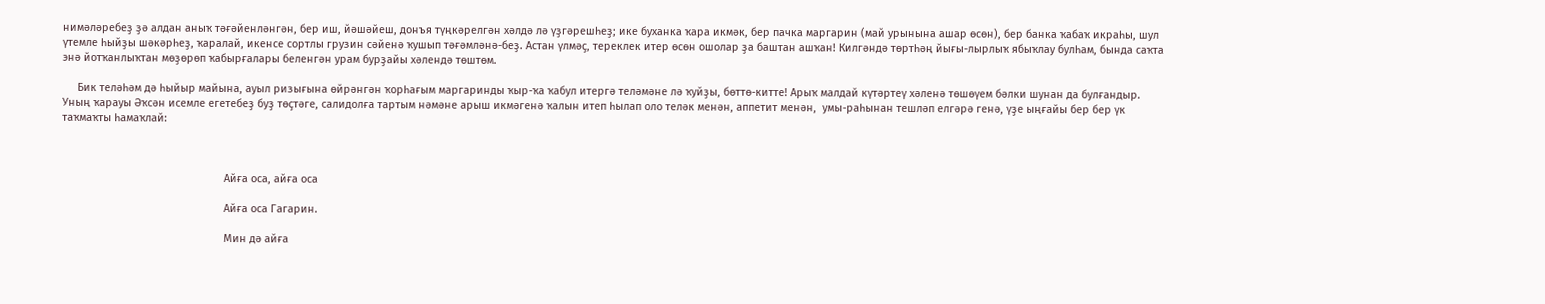нимәләребеҙ ҙә алдан аныҡ тәғәйенләнгән, бер иш, йәшәйеш, донъя түңкәрелгән хәлдә лә үҙгәрешһеҙ; ике буханка ҡара икмәк, бер пачка маргарин (май урынына ашар өсөн), бер банка ҡабаҡ икраһы, шул үтемле һыйҙы шәкәрһеҙ, ҡаралай, икенсе сортлы грузин сәйенә ҡушып тәғәмләнә-беҙ. Астан үлмәҫ, тереклек итер өсөн ошолар ҙа баштан ашҡан! Килгәндә төртһәң йығы-лырлыҡ ябыҡлау булһам, бында саҡта энә йотҡанлыҡтан мөҙөрөп ҡабырғалары беленгән урам бурҙайы хәлендә төштөм.

     Бик теләһәм дә һыйыр майына, ауыл ризығына өйрәнгән ҡорһағым маргаринды ҡыр-ҡа ҡабул итергә теләмәне лә ҡуйҙы, бөттө-китте! Арыҡ малдай күтәртеү хәленә төшөүем бәлки шунан да булғандыр. Уның ҡарауы Әҡсән исемле егетебеҙ буҙ төҫтәге, салидолға тартым нәмәне арыш икмәгенә ҡалын итеп һылап оло теләк менән, аппетит менән,  умы-раһынан тешләп елгәрә генә, үҙе ыңғайы бер бер үк таҡмаҡты һамаҡлай:



                                                      Айға оса, айға оса

                                                      Айға оса Гагарин.

                                                      Мин дә айға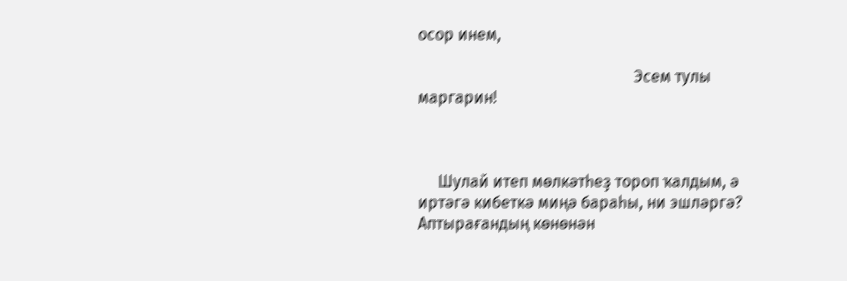осор инем,

                                                      Эсем тулы маргарин!



     Шулай итеп мөлкәтһеҙ тороп ҡалдым, ә иртәгә кибеткә миңә бараһы, ни эшләргә? Аптырағандың көнөнән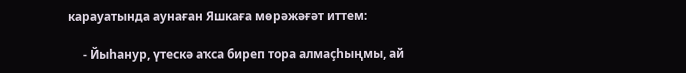карауатында аунаған Яшкаға мөрәжәғәт иттем:

     - Йыһанур, үтескә аҡса биреп тора алмаҫһыңмы, ай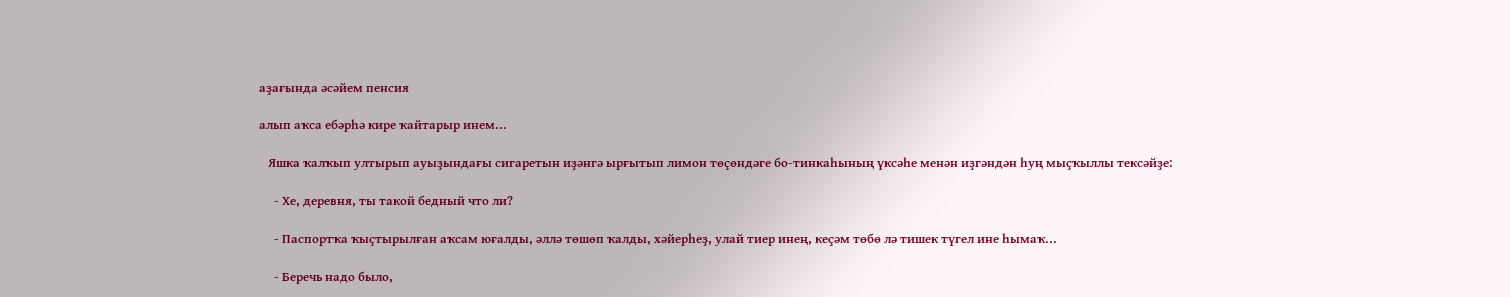аҙағында әсәйем пенсия

алып аҡса ебәрһә кире ҡайтарыр инем...

   Яшка ҡалҡып ултырып ауыҙындағы сигаретын иҙәнгә ырғытып лимон төҫөндәге бо-тинкаһының үксәһе менән иҙгәндән һуң мыҫҡыллы тексәйҙе:

     - Хе, деревня, ты такой бедный что ли?

     - Паспортҡа ҡыҫтырылған аҡсам юғалды, әллә төшөп ҡалды, хәйерһеҙ, улай тиер инең, кеҫәм төбө лә тишек түгел ине һымаҡ...

     - Беречь надо было,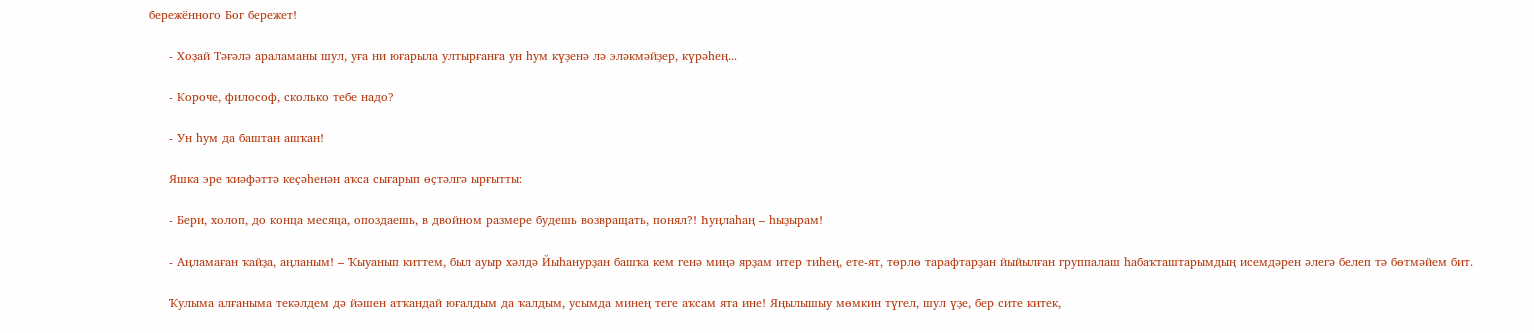бережённого Бог бережет!

     - Хоҙай Тәғәлә араламаны шул, уға ни юғарыла ултырғанға ун һум күҙенә лә эләкмәйҙер, күрәһең...

     - Короче, философ, сколько тебе надо?

     - Ун һум да баштан ашҡан!

     Яшка эре ҡиәфәттә кеҫәһенән аҡса сығарып өҫтәлгә ырғытты:

     - Бери, холоп, до конца месяца, опоздаешь, в двойном размере будешь возвращать, понял?! Һуңлаһаң – һыҙырам!

     - Аңламаған ҡайҙа, аңланым! – Ҡыуанып киттем, был ауыр хәлдә Йыһанурҙан башҡа кем генә миңә ярҙам итер тиһең, ете-ят, төрлө тарафтарҙан йыйылған группалаш һабаҡташтарымдың исемдәрен әлегә белеп тә бөтмәйем бит.

     Ҡулыма алғаныма текәлдем дә йәшен атҡандай юғалдым да ҡалдым, усымда минең теге аҡсам ята ине! Яңылышыу мөмкин түгел, шул үҙе, бер сите китек,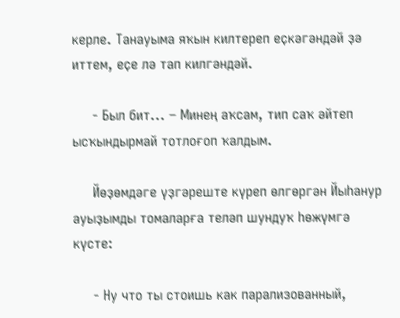керле. Танауыма яҡын килтереп еҫкәгәндәй ҙә иттем, еҫе лә тап килгәндәй.

     - Был бит... – Минең аҡсам, тип саҡ әйтеп ысҡындырмай тотлоғоп ҡалдым.

     Йөҙөмдәге үҙгәреште күреп өлгөргән Йыһанур ауыҙымды томаларға теләп шундуҡ һөжүмгә күсте:

     - Ну что ты стоишь как парализованный,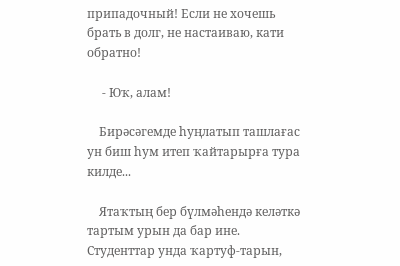припадочный! Если не хочешь брать в долг, не настаиваю, кати обратно!

     - Юҡ, алам!

    Бирәсәгемде һуңлатып ташлағас ун биш һум итеп ҡайтарырға тура килде...

    Ятаҡтың бер бүлмәһендә келәткә тартым урын да бар ине. Студенттар унда ҡартуф-тарын,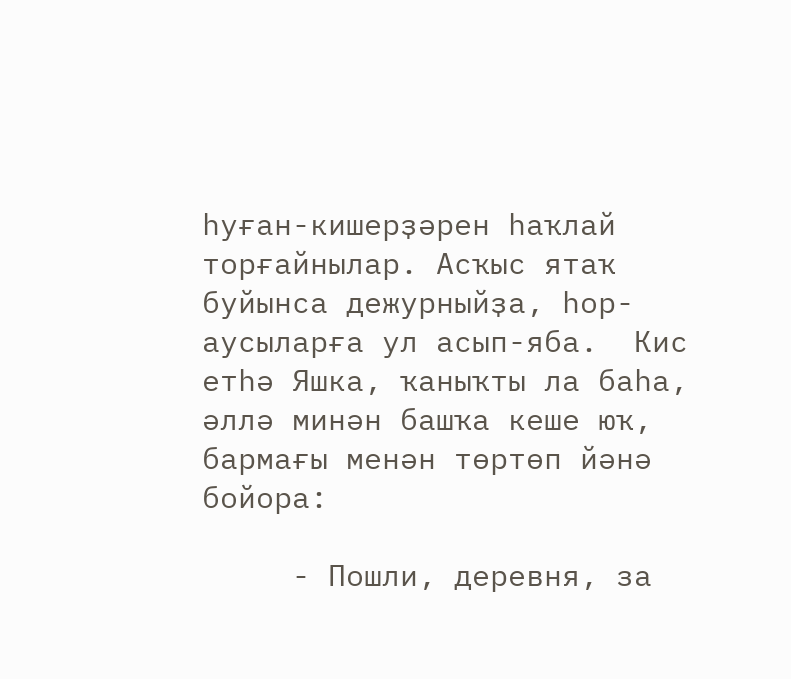һуған-кишерҙәрен һаҡлай торғайнылар. Асҡыс ятаҡ буйынса дежурныйҙа, һор-аусыларға ул асып-яба.  Кис етһә Яшка, ҡаныҡты ла баһа, әллә минән башҡа кеше юҡ, бармағы менән төртөп йәнә бойора:

     - Пошли, деревня, за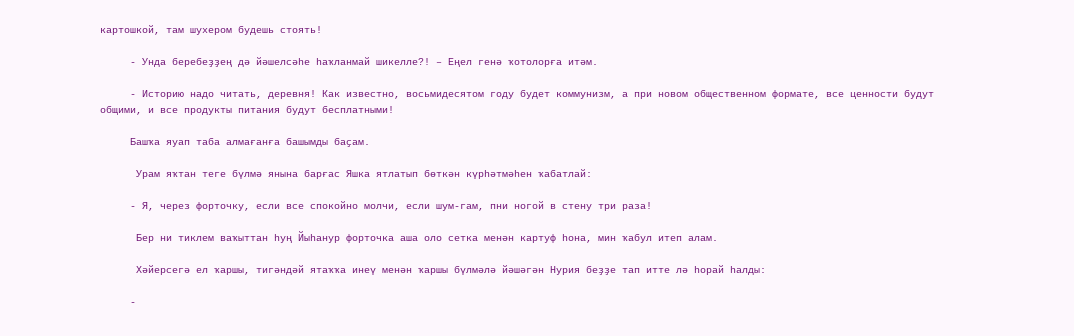картошкой, там шухером будешь стоять!

     - Унда беребеҙҙең дә йәшелсәһе һаҡланмай шикелле?! – Еңел генә ҡотолорға итәм.

     - Историю надо читать, деревня! Как известно, восьмидесятом году будет коммунизм, а при новом общественном формате, все ценности будут общими, и все продукты питания будут бесплатными!

     Башҡа яуап таба алмағанға башымды баҫам.

      Урам яҡтан теге бүлмә янына барғас Яшка ятлатып бөткән күрһәтмәһен ҡабатлай:

     - Я, через форточку, если все спокойно молчи, если шум-гам, пни ногой в стену три раза!

      Бер ни тиклем ваҡыттан һуң Йыһанур форточка аша оло сетка менән картуф һона, мин ҡабул итеп алам.

      Хәйерсегә ел ҡаршы, тигәндәй ятаҡҡа инеү менән ҡаршы бүлмәлә йәшәгән Нурия беҙҙе тап итте лә һорай һалды:

     -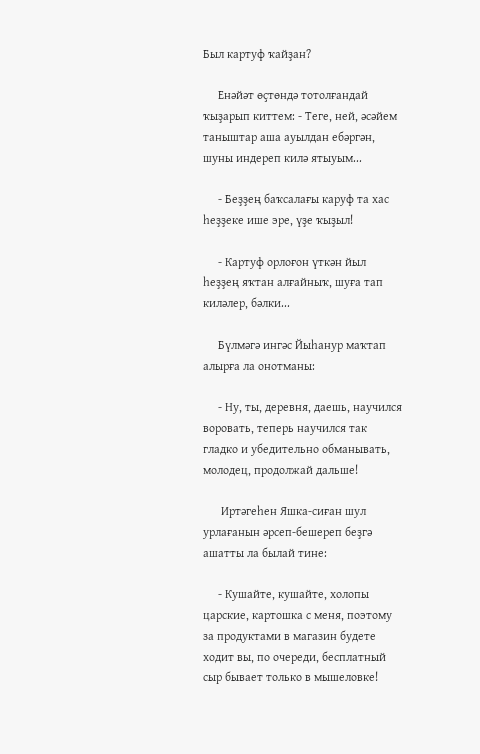Был картуф ҡайҙан?

     Енәйәт өҫтөндә тотолғандай ҡыҙарып киттем: - Теге, ней, әсәйем таныштар аша ауылдан ебәргән, шуны индереп килә ятыуым...

     - Беҙҙең баҡсалағы каруф та хас һеҙҙеке ише эре, үҙе ҡыҙыл!

     - Картуф орлоғон үткән йыл һеҙҙең яҡтан алғайныҡ, шуға тап киләлер, бәлки...

     Бүлмәгә ингәс Йыһанур маҡтап алырға ла онотманы:

     - Ну, ты, деревня, даешь, научился воровать, теперь научился так гладко и убедительно обманывать, молодец, продолжай дальше!

      Иртәгеһен Яшка-сиған шул урлағанын әрсеп-бешереп беҙгә ашатты ла былай тине:

     - Кушайте, кушайте, холопы царские, картошка с меня, поэтому за продуктами в магазин будете ходит вы, по очереди, бесплатный сыр бывает только в мышеловке!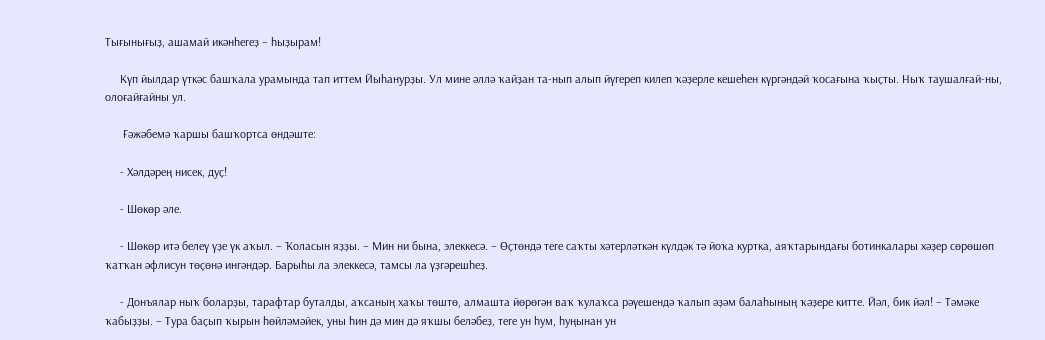Тығынығыҙ, ашамай икәнһегеҙ – һыҙырам!

     Күп йылдар үткәс башҡала урамында тап иттем Йыһанурҙы. Ул мине әллә ҡайҙан та-нып алып йүгереп килеп ҡәҙерле кешеһен күргәндәй ҡосағына ҡыҫты. Ныҡ таушалғай-ны, олоғайғайны ул.

      Ғәжәбемә ҡаршы башҡортса өндәште:

     - Хәлдәрең нисек, дуҫ!

     - Шөкөр әле.

     - Шөкөр итә белеү үҙе үк аҡыл. – Ҡоласын яҙҙы. – Мин ни бына, элеккесә. – Өҫтөндә теге саҡты хәтерләткән күлдәк тә йоҡа куртка, аяҡтарындағы ботинкалары хәҙер сөрөшөп ҡатҡан әфлисун төҫөнә ингәндәр. Барыһы ла элеккесә, тамсы ла үҙгәрешһеҙ.

     - Донъялар ныҡ боларҙы, тарафтар буталды, аҡсаның хаҡы төштө, алмашта йөрөгән ваҡ ҡулаҡса рәүешендә ҡалып әҙәм балаһының ҡәҙере китте. Йәл, бик йәл! – Тәмәке ҡабыҙҙы. – Тура баҫып ҡырын һөйләмәйек, уны һин дә мин дә яҡшы беләбеҙ, теге ун һум, һуңынан ун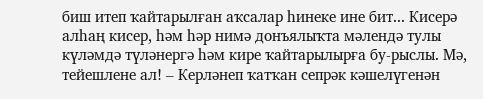биш итеп ҡайтарылған аҡсалар һинеке ине бит... Кисерә алһаң кисер, һәм һәр нимә донъялыҡта мәлендә тулы күләмдә түләнергә һәм кире ҡайтарылырға бу-рыслы. Мә, тейешлене ал! – Керләнеп ҡатҡан сепрәк кәшелүгенән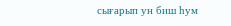сығарып ун биш һум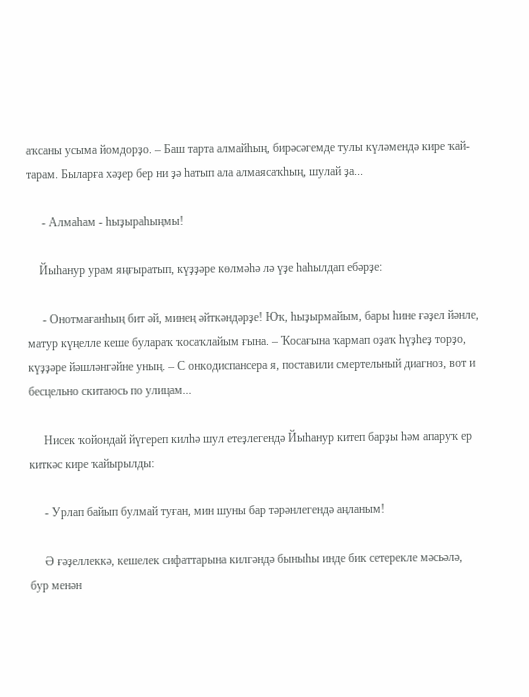аҡсаны усыма йомдорҙо. – Баш тарта алмайһың, бирәсәгемде тулы күләмендә кире ҡай-тарам. Быларға хәҙер бер ни ҙә һатып ала алмаясаҡһың, шулай ҙа...

     - Алмаһам - һыҙыраһыңмы!

    Йыһанур урам яңғыратып, күҙҙәре көлмәһә лә үҙе һаһылдап ебәрҙе:

     - Онотмағанһың бит әй, минең әйткәндәрҙе! Юҡ, һыҙырмайым, бары һине ғәҙел йәнле, матур күңелле кеше булараҡ ҡосаҡлайым ғына. – Ҡосағына ҡармап оҙаҡ һүҙһеҙ торҙо, күҙҙәре йәшләнгәйне уның. – С онкодиспансера я, поставили смертельный диагноз, вот и бесцельно скитаюсь по улицам...

     Нисек ҡойондай йүгереп килһә шул етеҙлегендә Йыһанур китеп барҙы һәм апаруҡ ер киткәс кире ҡайырылды:

     - Урлап байып булмай туған, мин шуны бар тәрәнлегендә аңланым!

     Ә ғәҙеллеккә, кешелек сифаттарына килгәндә быныһы инде бик сетерекле мәсьәлә, бур менән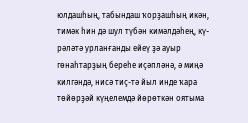юлдашһың, табындаш ҡорҙашһың икән, тимәк һин дә шул түбән кимәлдәһең, кү-рәләтә урланғанды ейеү ҙә ауыр гөнаһтарҙың береһе иҫәпләнә, ә миңә килгәндә, нисә тиҫ-тә йыл инде ҡара төйөрҙәй күңелемдә йөрөткән оятыма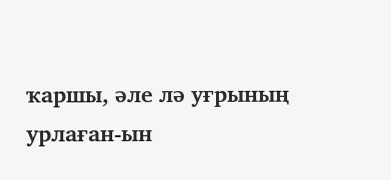ҡаршы, әле лә уғрының урлаған-ын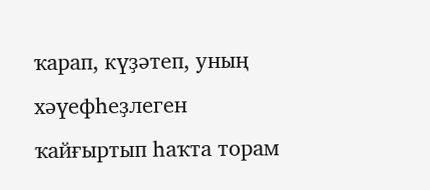ҡарап, күҙәтеп, уның хәүефһеҙлеген ҡайғыртып һаҡта торам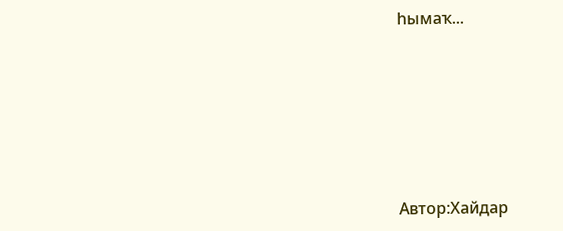һымаҡ...







Автор:Хайдар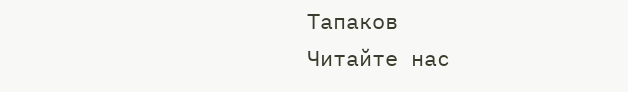Тапаков
Читайте нас